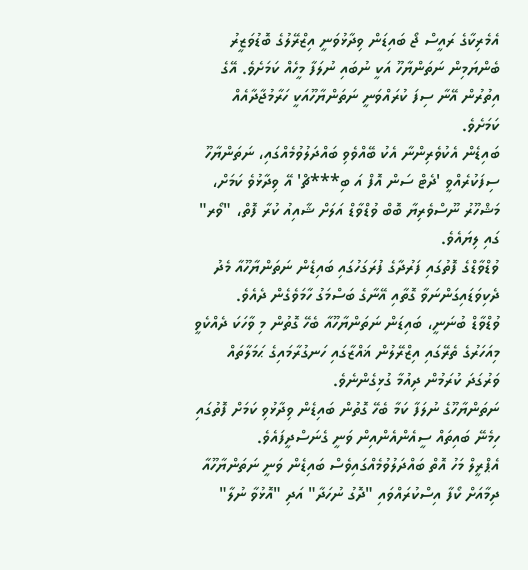އެމެރިކާގެ ރައީސް ޖޯ ބައިޑަން ވިދާޅުވަނީ އިޒްރޭލުގެ ބޮޑުވަޒީރު ބެންޔަމިން ނަތަންޔާހޫ އަކީ ނުބައި ނުލަފާ މީހެއް ކަމަށެވެ. އޭގެ އިތުރުން އޭނާ ސިފަ ކުރައްވަނީ ނަތަންޔާހޫއަކީ ހަރާމުޖާދާއެއް ކަމަށެވެ.
ބައިޑެން އެކުވެރިންނާ އެކު ބޭއްވެވި ބައްދަލުވުމެއްގައި، ނަތަންޔާހޫ ސިފަކުރެއްވީ 'ދެޓް ސަން އޮފް އަ ބި***ޗް' އޭ ވިދާޅުވެ ކަމަށް، މަޝްހޫރު ނޫސްވެރިޔާ ބޮބް ވުޑްވާޑް އަލަށް ޝާއިއު ކުރާ ފޮތް، "ވޯރ" ގައި ލިޔައެވެ.
ވުޑްވާޑްގެ ފޮތުގައި ފަރުދާގެ ފުރަގަހުގައި ބައިޑެން ނަތަންޔާހޫއާ މެދު ދެކިވަޑައިގަންނަވާ ގޮތާއި އޭނާގެ ބަސްމަގު ހާމަވެގެން ދެއެވެ.
ވުޑްވާޑް ބުނަނީ، ބައިޑަން ނަތަންޔާހޫއާ ބެހޭ ގޮތުން މި ވާހަކަ ދެއްކެވީ މިއަހަރުގެ ތެރޭގައި އިޒްރޭލުން ޣައްޒާގައި ހަނގުރާމައިގެ ޙަމަލާތައް ވަރުގަދަ ކުރަމުން ދިއުމާ ގުޅިގެންނެވެ.
ނަތަންޔާހޫގެ ނުލަފާ ކަމާ ބެހޭ ގޮތުން ބައިޑެން ވިދާޅުވި ކަމަށް ފޮތުގައި ހިމެނޭ ބައިތައް ސީއެންއެންއިން ވަނީ ގެނަސްދީފައެވެ.
އެޕްރީލް މަހު އޮތް ބައްދަލުވުމެއްގައިވެސް ބައިޑެން ވަނީ ނަތަންޔާހޫއާ ދިމާއަށް ކޯފާ އިސްކުރައްވައި "ދޮގު ނުހަދާ" އަދި "އޮޅުވާ ނުލާ"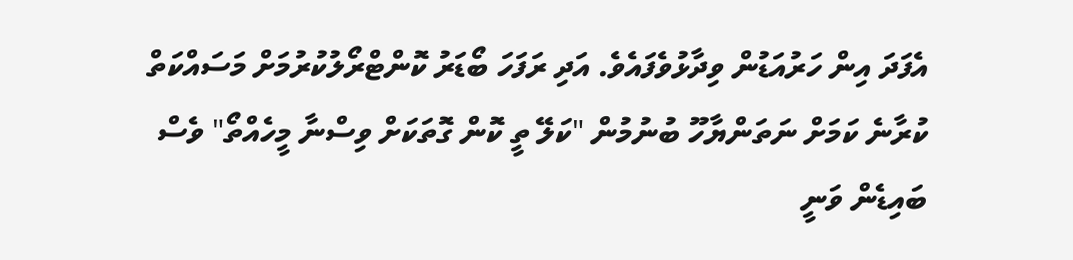އެފަދަ އިން ހަރުއަޑުން ވިދާޅުވެފައެވެ. އަދި ރަފަހަ ބޯޑަރު ކޮންޓްރޯލުކުރުމަށް މަސައްކަތް ކުރާނެ ކަމަށް ނަތަންޔާހޫ ބުނުމުން "ކަލޭ ތީ ކޮން ގޮތަކަށް ވިސްނާ މީހެއްތޯ" ވެސް ބައިޑެން ވަނީ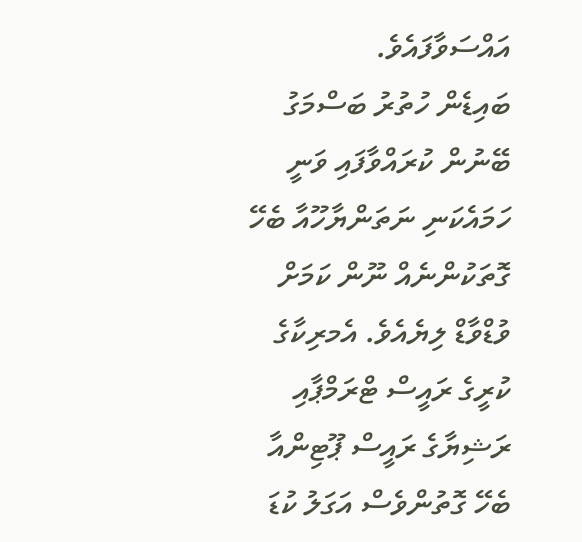އައްސަވާފައެވެ.
ބައިޑެން ހުތުރު ބަސްމަގު ބޭނުން ކުރައްވާފައި ވަނީ ހަމައެކަނި ނަތަންޔާހޫއާ ބެހޭ ގޮތަކުންނެއް ނޫން ކަމަށް ވުޑްވާޑް ލިޔެއެވެ. އެމރިކާގެ ކުރީގެ ރައީސް ޓްރަމްޕާއި ރަޝިޔާގެ ރައީސް ޕޫޓިންއާ ބެހޭ ގޮތުންވެސް އަގަލު ކުޑަ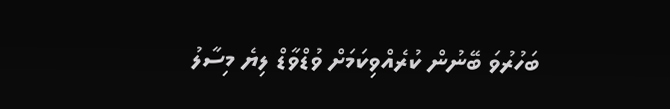ބަހުރުވަ ބޭނުން ކުރެއްވިކަމަށް ވުޑްވާޑް ލިޔެ މިސާލު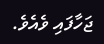ޖަހާފައި ވެއެވެ.